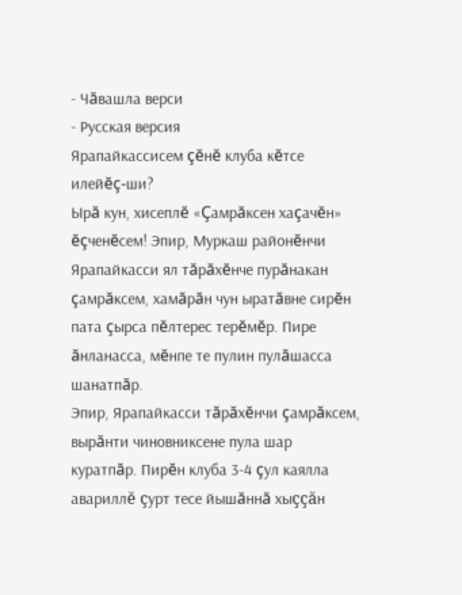- Чăвашла верси
- Русская версия
Ярапайкассисем çĕнĕ клуба кĕтсе илейĕç-ши?
Ырă кун, хисеплĕ «Çамрăксен хаçачĕн» ĕçченĕсем! Эпир, Муркаш районĕнчи Ярапайкасси ял тăрăхĕнче пурăнакан çамрăксем, хамăрăн чун ыратăвне сирĕн пата çырса пĕлтерес терĕмĕр. Пире ăнланасса, мĕнпе те пулин пулăшасса шанатпăр.
Эпир, Ярапайкасси тăрăхĕнчи çамрăксем, вырăнти чиновниксене пула шар куратпăр. Пирĕн клуба 3-4 çул каялла авариллĕ çурт тесе йышăннă хыççăн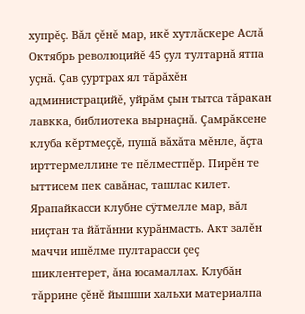хупрĕç. Вăл çĕнĕ мар, икĕ хутлăскере Аслă Октябрь революцийĕ 45 çул тултарнă ятпа уçнă. Çав çуртрах ял тăрăхĕн администрацийĕ, уйрăм çын тытса тăракан лавкка, библиотека вырнаçнă. Çамрăксене клуба кĕртмеççĕ, пушă вăхăта мĕнле, ăçта ирттермеллине те пĕлместпĕр. Пирĕн те ыттисем пек савăнас, ташлас килет. Ярапайкасси клубне сÿтмелле мар, вăл ниçтан та йăтăнни курăнмасть. Акт залĕн маччи ишĕлме пултарасси çеç шиклентерет, ăна юсамаллах. Клубăн тăррине çĕнĕ йышши хальхи материалпа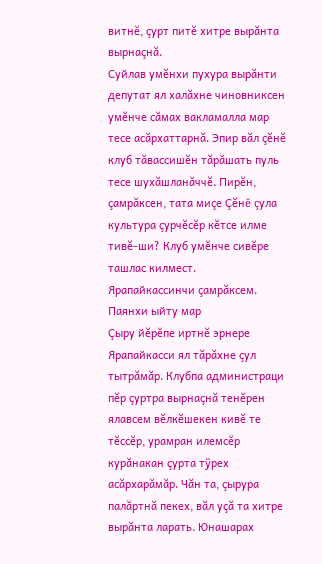витнĕ, çурт питĕ хитре вырăнта вырнаçнă.
Суйлав умĕнхи пухура вырăнти депутат ял халăхне чиновниксен умĕнче сăмах вакламалла мар тесе асăрхаттарнă. Эпир вăл çĕнĕ клуб тăвассишĕн тăрăшать пуль тесе шухăшланăччĕ. Пирĕн, çамрăксен, тата миçе Çĕнĕ çула культура çурчĕсĕр кĕтсе илме тивĕ-ши? Клуб умĕнче сивĕре ташлас килмест.
Ярапайкассинчи çамрăксем.
Паянхи ыйту мар
Çыру йĕрĕпе иртнĕ эрнере Ярапайкасси ял тăрăхне çул тытрăмăр. Клубпа администраци пĕр çуртра вырнаçнă тенĕрен ялавсем вĕлкĕшекен кивĕ те тĕссĕр, урамран илемсĕр курăнакан çурта тÿрех асăрхарăмăр. Чăн та, çырура палăртнă пекех, вăл уçă та хитре вырăнта ларать. Юнашарах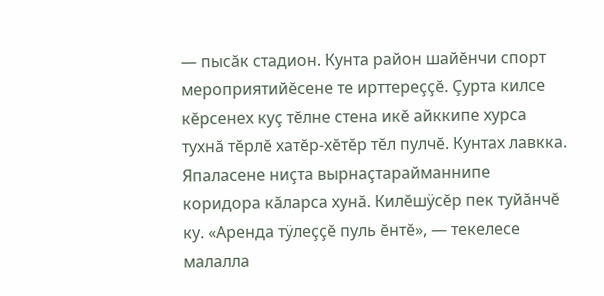— пысăк стадион. Кунта район шайĕнчи спорт мероприятийĕсене те ирттереççĕ. Çурта килсе кĕрсенех куç тĕлне стена икĕ айккипе хурса тухнă тĕрлĕ хатĕр-хĕтĕр тĕл пулчĕ. Кунтах лавкка. Япаласене ниçта вырнаçтарайманнипе коридора кăларса хунă. Килĕшÿсĕр пек туйăнчĕ ку. «Аренда тÿлеççĕ пуль ĕнтĕ», — текелесе малалла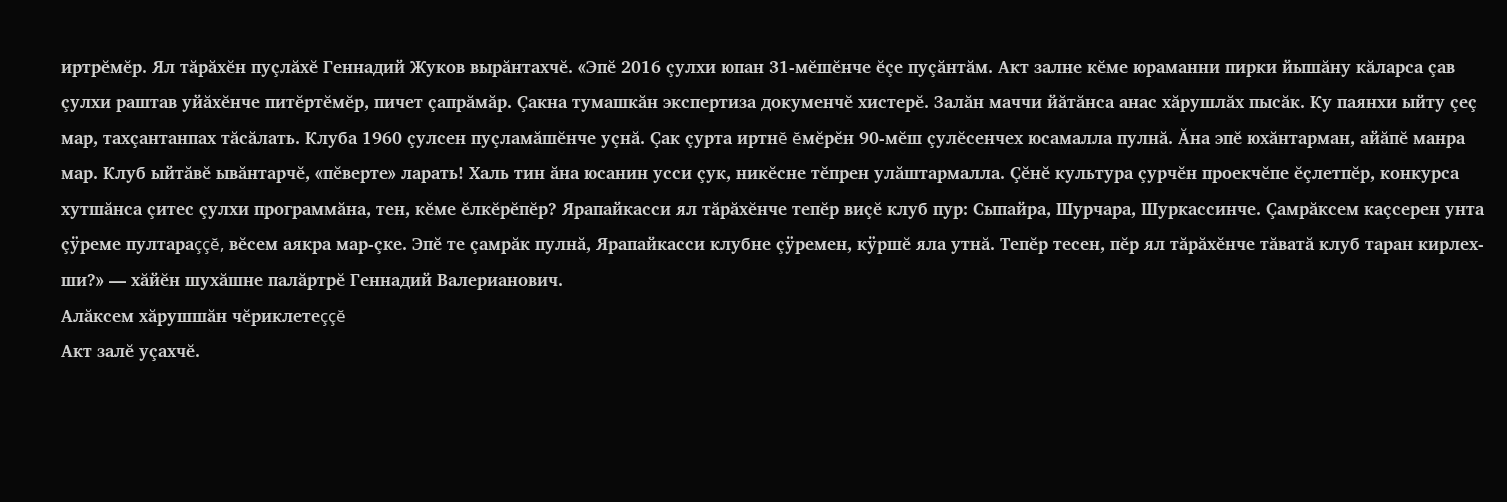иртрĕмĕр. Ял тăрăхĕн пуçлăхĕ Геннадий Жуков вырăнтахчĕ. «Эпĕ 2016 çулхи юпан 31-мĕшĕнче ĕçе пуçăнтăм. Акт залне кĕме юраманни пирки йышăну кăларса çав çулхи раштав уйăхĕнче питĕртĕмĕр, пичет çапрăмăр. Çакна тумашкăн экспертиза докуменчĕ хистерĕ. Залăн маччи йăтăнса анас хăрушлăх пысăк. Ку паянхи ыйту çеç мар, тахçантанпах тăсăлать. Клуба 1960 çулсен пуçламăшĕнче уçнă. Çак çурта иртнĕ ĕмĕрĕн 90-мĕш çулĕсенчех юсамалла пулнă. Ăна эпĕ юхăнтарман, айăпĕ манра мар. Клуб ыйтăвĕ ывăнтарчĕ, «пĕверте» ларать! Халь тин ăна юсанин усси çук, никĕсне тĕпрен улăштармалла. Çĕнĕ культура çурчĕн проекчĕпе ĕçлетпĕр, конкурса хутшăнса çитес çулхи программăна, тен, кĕме ĕлкĕрĕпĕр? Ярапайкасси ял тăрăхĕнче тепĕр виçĕ клуб пур: Сыпайра, Шурчара, Шуркассинче. Çамрăксем каçсерен унта çÿреме пултараççĕ, вĕсем аякра мар-çке. Эпĕ те çамрăк пулнă, Ярапайкасси клубне çÿремен, кÿршĕ яла утнă. Тепĕр тесен, пĕр ял тăрăхĕнче тăватă клуб таран кирлех-ши?» — хăйĕн шухăшне палăртрĕ Геннадий Валерианович.
Алăксем хăрушшăн чĕриклетеççĕ
Акт залĕ уçахчĕ.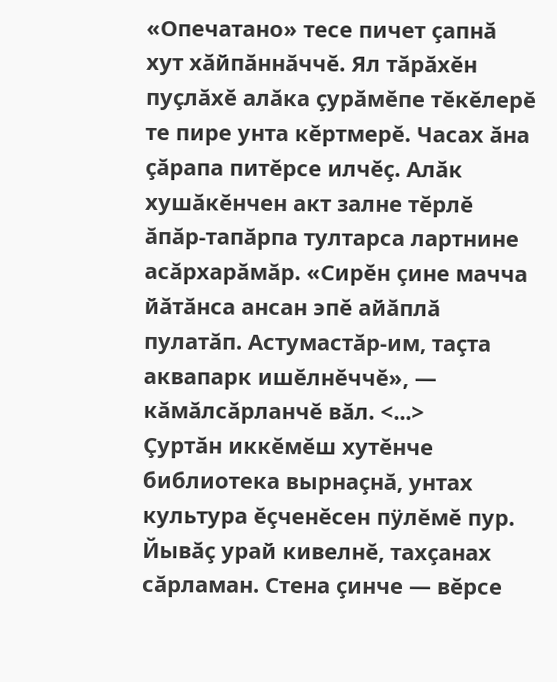«Опечатано» тесе пичет çапнă хут хăйпăннăччĕ. Ял тăрăхĕн пуçлăхĕ алăка çурăмĕпе тĕкĕлерĕ те пире унта кĕртмерĕ. Часах ăна çăрапа питĕрсе илчĕç. Алăк хушăкĕнчен акт залне тĕрлĕ ăпăр-тапăрпа тултарса лартнине асăрхарăмăр. «Сирĕн çине мачча йăтăнса ансан эпĕ айăплă пулатăп. Астумастăр-им, таçта аквапарк ишĕлнĕччĕ», — кăмăлсăрланчĕ вăл. <...>
Çуртăн иккĕмĕш хутĕнче библиотека вырнаçнă, унтах культура ĕçченĕсен пÿлĕмĕ пур. Йывăç урай кивелнĕ, тахçанах сăрламан. Стена çинче — вĕрсе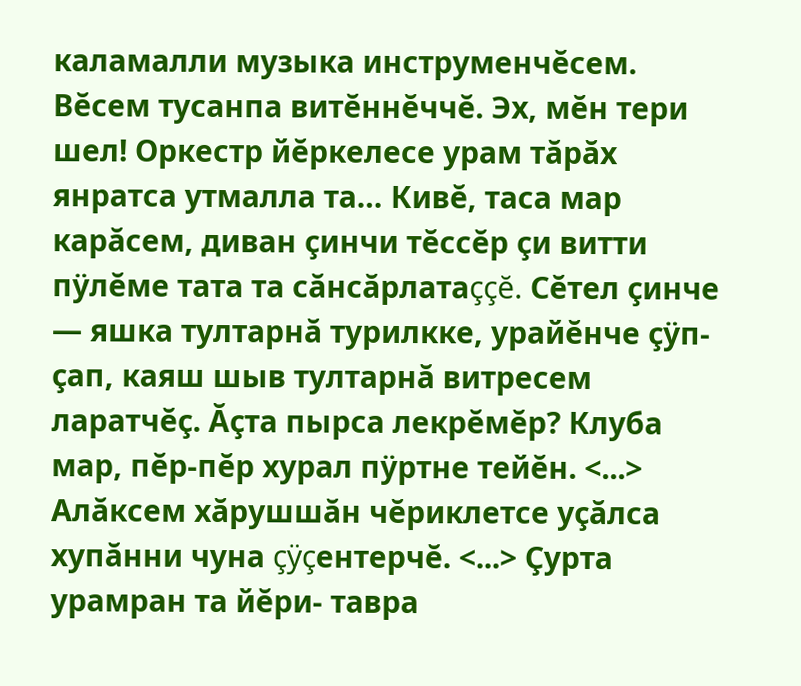каламалли музыка инструменчĕсем. Вĕсем тусанпа витĕннĕччĕ. Эх, мĕн тери шел! Оркестр йĕркелесе урам тăрăх янратса утмалла та… Кивĕ, таса мар карăсем, диван çинчи тĕссĕр çи витти пÿлĕме тата та сăнсăрлатаççĕ. Сĕтел çинче — яшка тултарнă турилкке, урайĕнче çÿп-çап, каяш шыв тултарнă витресем ларатчĕç. Ăçта пырса лекрĕмĕр? Клуба мар, пĕр-пĕр хурал пÿртне тейĕн. <...> Алăксем хăрушшăн чĕриклетсе уçăлса хупăнни чуна çÿçентерчĕ. <...> Çурта урамран та йĕри- тавра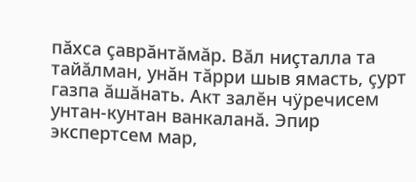пăхса çаврăнтăмăр. Вăл ниçталла та тайăлман, унăн тăрри шыв ямасть, çурт газпа ăшăнать. Акт залĕн чÿречисем унтан-кунтан ванкаланă. Эпир экспертсем мар,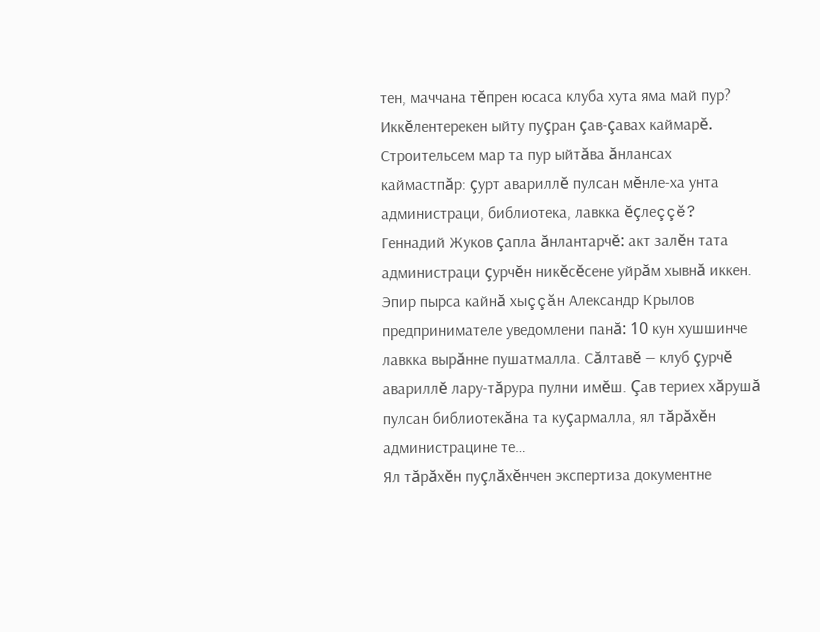тен, маччана тĕпрен юсаса клуба хута яма май пур? Иккĕлентерекен ыйту пуçран çав-çавах каймарĕ. Строительсем мар та пур ыйтăва ăнлансах каймастпăр: çурт авариллĕ пулсан мĕнле-ха унта администраци, библиотека, лавкка ĕçлеççĕ? Геннадий Жуков çапла ăнлантарчĕ: акт залĕн тата администраци çурчĕн никĕсĕсене уйрăм хывнă иккен.
Эпир пырса кайнă хыççăн Александр Крылов предпринимателе уведомлени панă: 10 кун хушшинче лавкка вырăнне пушатмалла. Сăлтавĕ — клуб çурчĕ авариллĕ лару-тăрура пулни имĕш. Çав териех хăрушă пулсан библиотекăна та куçармалла, ял тăрăхĕн администрацине те…
Ял тăрăхĕн пуçлăхĕнчен экспертиза документне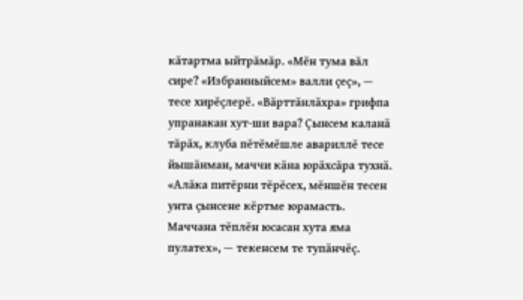кăтартма ыйтрăмăр. «Мĕн тума вăл сире? «Избранныйсем» валли çеç», — тесе хирĕçлерĕ. «Вăрттăнлăхра» грифпа упранакан хут-ши вара? Çынсем каланă тăрăх, клуба пĕтĕмĕшле авариллĕ тесе йышăнман, маччи кăна юрăхсăра тухнă. «Алăка питĕрни тĕрĕсех, мĕншĕн тесен унта çынсене кĕртме юрамасть. Маччана тĕплĕн юсасан хута яма пулатех», — текенсем те тупăнчĕç.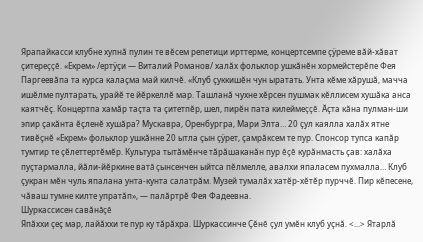Ярапайкасси клубне хупнă пулин те вĕсем репетици ирттерме, концертсемпе çÿреме вăй-хăват çитереççĕ. «Екрем» /ертÿçи — Виталий Романов/ халăх фольклор ушкăнĕн хормейстерĕпе Фея Паргеевăпа та курса калаçма май килчĕ. «Клуб çуккишĕн чун ыратать. Унта кĕме хăрушă, мачча ишĕлме пултарать, урайĕ те йĕркеллĕ мар. Ташланă чухне хĕрсен пушмак кĕллисем хушăка анса каятчĕç. Концертпа хамăр таçта та çитетпĕр, шел, пирĕн пата килеймеççĕ. Ăçта кăна пулман-ши эпир çакăнта ĕçленĕ хушăра? Мускавра, Оренбургра, Мари Элта… 20 çул каялла халăх ятне тивĕçнĕ «Екрем» фольклор ушкăнне 20 ытла çын çÿрет, çамрăксем те пур. Спонсор тупса капăр тумтир те çĕлеттертĕмĕр. Культура тытăмĕнче тăрăшаканăн пур ĕçĕ курăнмасть çав: халăха пуçтармалла, йăли-йĕркине ватă çынсенчен ыйтса пĕлмелле, авалхи япаласем пухмалла… Клуб çукран мĕн чуль япалана унта-кунта салатрăм. Музей тумалăх хатĕр-хĕтĕр пурччĕ. Пир кĕпесене, чăваш тумне килте упратăп», — палăртрĕ Фея Фадеевна.
Шуркассисен савăнăçĕ
Япăххи çеç мар, лайăххи те пур ку тăрăхра. Шуркассинче Çĕнĕ çул умĕн клуб уçнă. <...> Ятарлă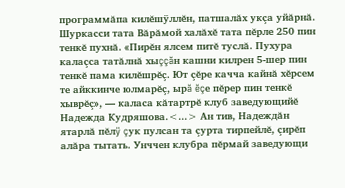программăпа килĕшÿллĕн, патшалăх укçа уйăрнă. Шуркасси тата Вăрăмой халăхĕ тата пĕрле 250 пин тенкĕ пухнă. «Пирĕн ялсем питĕ туслă. Пухура калаçса татăлнă хыççăн кашни килрен 5-шер пин тенкĕ пама килĕшрĕç. Ют çĕре качча кайнă хĕрсем те айккинче юлмарĕç, ырă ĕçе пĕрер пин тенкĕ хыврĕç», — каласа кăтартрĕ клуб заведующийĕ Надежда Кудряшова.<...> Ан тив, Надеждăн ятарлă пĕлÿ çук пулсан та çурта тирпейлĕ, çирĕп алăра тытать. Унччен клубра пĕрмай заведующи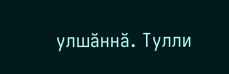улшăннă. Тулли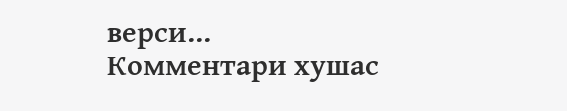верси...
Комментари хушас